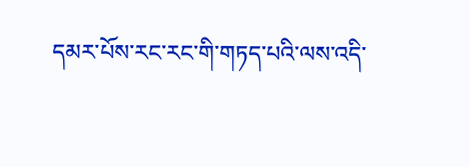དམར་པོས་རང་རང་གི་གཏད་པའི་ལས་འདི་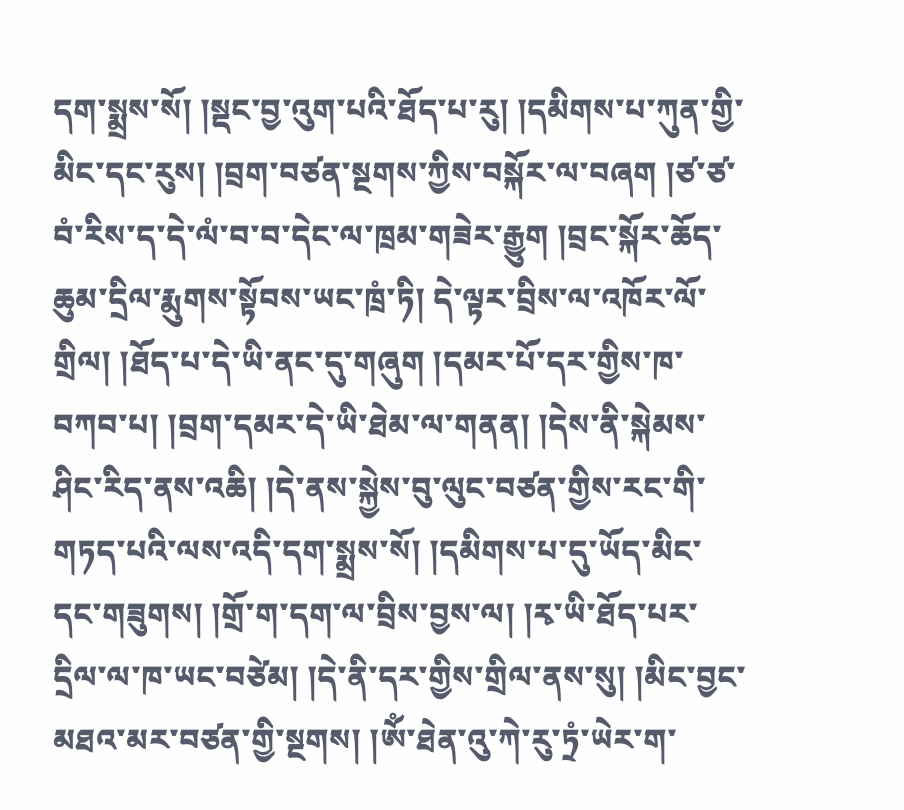དག་སྨྲས་སོ། །སྡང་བྱ་འུག་པའི་ཐོད་པ་རུ། །དམིགས་པ་ཀུན་གྱི་མིང་དང་རུས། །བྲག་བཙན་སྔགས་ཀྱིས་བསྐོར་ལ་བཞག །ཙ་ཙ་བཾ་རིས་ད་དེ་ལཾ་བ་བ་དེང་ལ་ཁྲམ་གཟེར་རྒྱུག །བྲང་སྐོར་ཆོད་ཆུམ་དྲིལ་རྨུགས་སྟོབས་ཡང་ཁྲཾ་ཏི། དེ་ལྟར་བྲིས་ལ་འཁོར་ལོ་གྲིལ། །ཐོད་པ་དེ་ཡི་ནང་དུ་གཞུག །དམར་པོ་དར་གྱིས་ཁ་བཀབ་པ། །བྲག་དམར་དེ་ཡི་ཐེམ་ལ་གནན། །དེས་ནི་སྐེམས་ཤིང་རིད་ནས་འཆི། །དེ་ནས་སྐྱེས་བུ་ལུང་བཙན་གྱིས་རང་གི་གཏད་པའི་ལས་འདི་དག་སྨྲས་སོ། །དམིགས་པ་དུ་ཡོད་མིང་དང་གཟུགས། །གྲོ་ག་དག་ལ་བྲིས་བྱས་ལ། །རྭ་ཡི་ཐོད་པར་དྲིལ་ལ་ཁ་ཡང་བཙེམ། །དེ་ནི་དར་གྱིས་གྲིལ་ནས་སུ། །མིང་བྱང་མཐའ་མར་བཙན་གྱི་སྔགས། །ཨོཾ་ཐེན་འུ་ཀེ་རུ་ཏྲཾ་ཡེར་ག་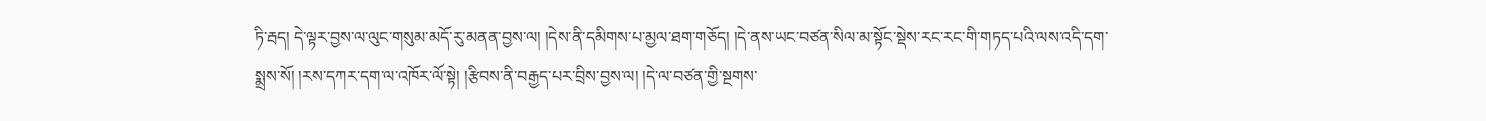ཏི་རྦད། དེ་ལྟར་བྱས་ལ་ལུང་གསུམ་མདོ་རུ་མནན་བྱས་ལ། །དེས་ནི་དམིགས་པ་མྱལ་ཐག་གཅོད། །དེ་ནས་ཡང་བཙན་སིལ་མ་སྟོང་སྡེས་རང་རང་གི་གཏད་པའི་ལས་འདི་དག་སྨྲས་སོ། །རས་དཀར་དག་ལ་འཁོར་ལོ་སྟེ། །རྩིབས་ནི་བརྒྱད་པར་བྲིས་བྱས་ལ། །དེ་ལ་བཙན་གྱི་སྔགས་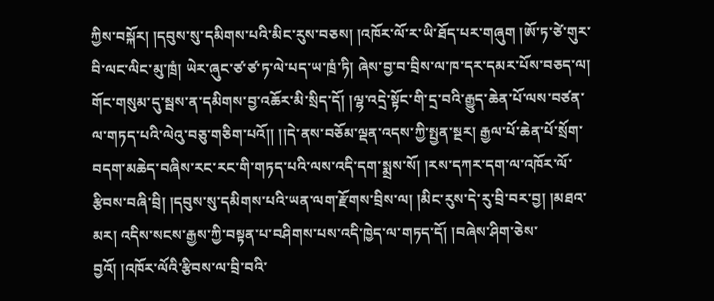ཀྱིས་བསྐོར། །དབུས་སུ་དམིགས་པའི་མིང་རུས་བཅས། །འཁོར་ལོ་ར་ཡི་ཐོད་པར་གཞུག །ཨོ་ཏ་ཙེ་གུར་བི་ལང་ལིང་མུ་ཁྲཾ། ཡེར་ཞུང་ཙ་ཙ་ཏ་ལེ་པད་ཡ་ཁྲཾ་ཏི། ཞེས་བྱ་བ་བྲིས་ལ་ཁ་དར་དམར་པོས་བཅད་ལ། གོང་གསུམ་དུ་སྦས་ན་དམིགས་བྱ་འཆོར་མི་སྲིད་དོ། །ལྷ་འདྲེ་སྟོང་གི་དྲ་བའི་རྒྱུད་ཆེན་པོ་ལས་བཙན་ལ་གཏད་པའི་ལེའུ་བཅུ་གཅིག་པའོ།། །།དེ་ནས་བཅོམ་ལྡན་འདས་ཀྱི་སྤྱན་སྔར། རྒྱལ་པོ་ཆེན་པོ་སྲོག་བདག་མཆེད་བཞིས་རང་རང་གི་གཏད་པའི་ལས་འདི་དག་སྨྲས་སོ། །རས་དཀར་དག་ལ་འཁོར་ལོ་རྩིབས་བཞི་བྲི། །དབུས་སུ་དམིགས་པའི་ཡན་ལག་རྫོགས་བྲིས་ལ། །མིང་རུས་དེ་རུ་བྲི་བར་བྱ། །མཐའ་མར། འདིས་སངས་རྒྱས་ཀྱི་བསྟན་པ་བཤིགས་པས་འདི་ཁྱེད་ལ་གཏད་དོ། །བཞེས་ཤིག་ཅེས་བྱའོ། །འཁོར་ལོའི་རྩིབས་ལ་བྲི་བའི་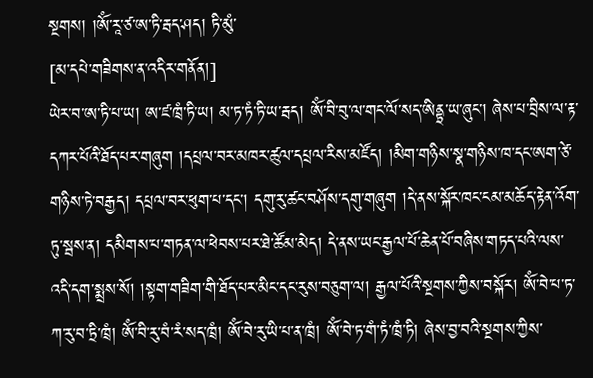སྔགས། །ཨོཾ་རཱ་ཙ་ཨ་ཏི་རྦད་ཤད། ཏི་མུཾ་
[མ་དཔེ་གཟིགས་ན་འདིར་གནོན།]
ཡེར་བ་ཨ་ཏི་པ་ཡ། ཨ་ཛ་ཁྲཾ་ཏི་ཡ། མ་ཏ་ཏཾ་ཏི་ཡ་རྦད། ཨོཾ་བི་བུ་ལ་གང་ལོ་སད་ཨིནྟྲ་ཡ་ཞུང་། ཞེས་པ་བྲིས་ལ་རྟ་དཀར་པོའི་ཐོད་པར་གཞུག །དཔྲལ་བར་མཁར་ཚུལ་དཔྲལ་རིས་མཛོད། །མིག་གཉིས་སྣ་གཉིས་ཁ་དང་ཨག་ཙེ་གཉིས་ཏེ་བརྒྱད། དཔྲལ་བར་ཕུག་པ་དང་། དགུ་རུ་ཚང་བཤོས་དགུ་གཞུག །དེ་ནས་སྐོར་ཁང་ངམ་མཆོད་རྟེན་འོག་ཏུ་སྦས་ན། དམིགས་པ་གཏན་ལ་ཕེབས་པར་ཐེ་ཚོམ་མེད། དེ་ནས་ཡང་རྒྱལ་པོ་ཆེན་པོ་བཞིས་གཏད་པའི་ལས་འདི་དག་སྨྲས་སོ། །སྟག་གཟིག་གི་ཐོད་པར་མིང་དང་རུས་བཅུག་ལ། རྒྱལ་པོའི་སྔགས་ཀྱིས་བསྐོར། ཨོཾ་བེ་པ་ཏ་ཀ་རུ་བ་ཏྲི་ཁྲཾ། ཨོཾ་བི་རུ་བཾ་རཾ་སད་ཁྲཾ། ཨོཾ་བེ་རུ་ཡི་པ་ན་ཁྲཾ། ཨོཾ་བེ་ཏ་གཾ་ཏཾ་ཁྲཾ་ཏི། ཞེས་བྱ་བའི་སྔགས་ཀྱིས་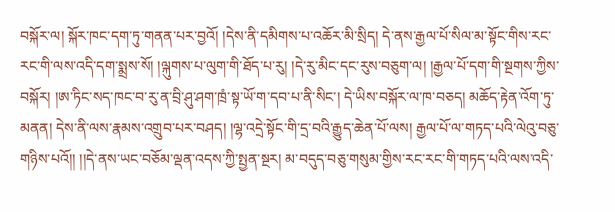བསྐོར་ལ། སྐོར་ཁང་དག་ཏུ་གནན་པར་བྱའོ། །དེས་ནི་དམིགས་པ་འཆོར་མི་སྲིད། དེ་ནས་རྒྱལ་པོ་སིལ་མ་སྟོང་གིས་རང་རང་གི་ལས་འདི་དག་སྨྲས་སོ། །ལྐུགས་པ་ལུག་གི་ཐོད་པ་རུ། །དེ་རུ་མིང་དང་རུས་བཅུག་ལ། །རྒྱལ་པོ་དག་གི་སྔགས་ཀྱིས་བསྐོར། །ཨ་ཏིང་སད་ཁང་བ་རུ་ན་བྲི་ཤུ་ཤག་ཁྲཾ་སྟ་ཡོ་ག་དབ་པ་ནི་སིང་། དེ་ཡིས་བསྐོར་ལ་ཁ་བཅད། མཆོད་རྟེན་འོག་ཏུ་མནན། དེས་ནི་ལས་རྣམས་འགྲུབ་པར་བཤད། །ལྷ་འདྲེ་སྟོང་གི་དྲ་བའི་རྒྱུད་ཆེན་པོ་ལས། རྒྱལ་པོ་ལ་གཏད་པའི་ལེའུ་བཅུ་གཉིས་པའོ།། །།དེ་ནས་ཡང་བཅོམ་ལྡན་འདས་ཀྱི་སྤྱན་སྔར། མ་བདུད་བཅུ་གསུམ་གྱིས་རང་རང་གི་གཏད་པའི་ལས་འདི་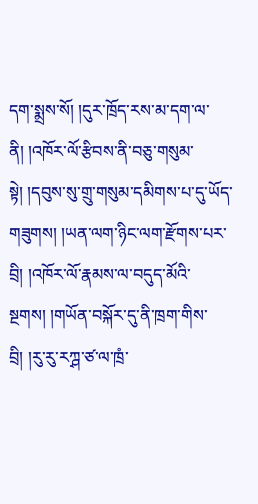དག་སྨྲས་སོ། །དུར་ཁྲོད་རས་མ་དག་ལ་ནི། །འཁོར་ལོ་རྩིབས་ནི་བཅུ་གསུམ་སྟེ། །དབུས་སུ་གྲུ་གསུམ་དམིགས་པ་དུ་ཡོད་གཟུགས། །ཡན་ལག་ཉིང་ལག་རྫོགས་པར་བྲི། །འཁོར་ལོ་རྣམས་ལ་བདུད་མོའི་སྔགས། །གཡོན་བསྐོར་དུ་ནི་ཁྲག་གིས་བྲི། །རུ་རུ་རཀྴ་ཙ་ལ་ཁྲཾ་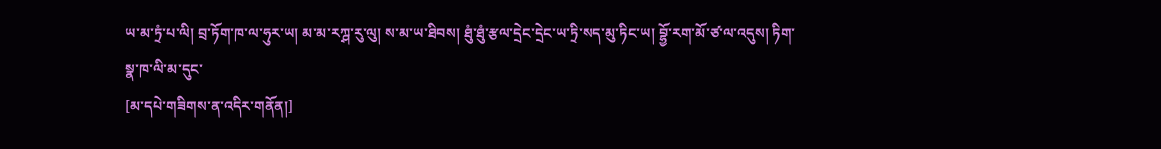ཡ་མ་ཏྲཾ་པ་ལི། བྲ་ཏོག་ཁ་ལ་ཧུར་ཡ། མ་མ་རཀྴ་རུ་ལུ། ས་མ་ཡ་ཐིབས། ཐུཾ་ཐུཾ་རྩལ་དྲེང་དྲེང་ཡ་ཏྲི་སད་མུ་ཏིང་ཡ། བྷྱོ་རག་མོ་ཙ་ལ་འདུས། ཏིག་སྣ་ཁ་ལི་མ་དུང་
[མ་དཔེ་གཟིགས་ན་འདིར་གནོན།]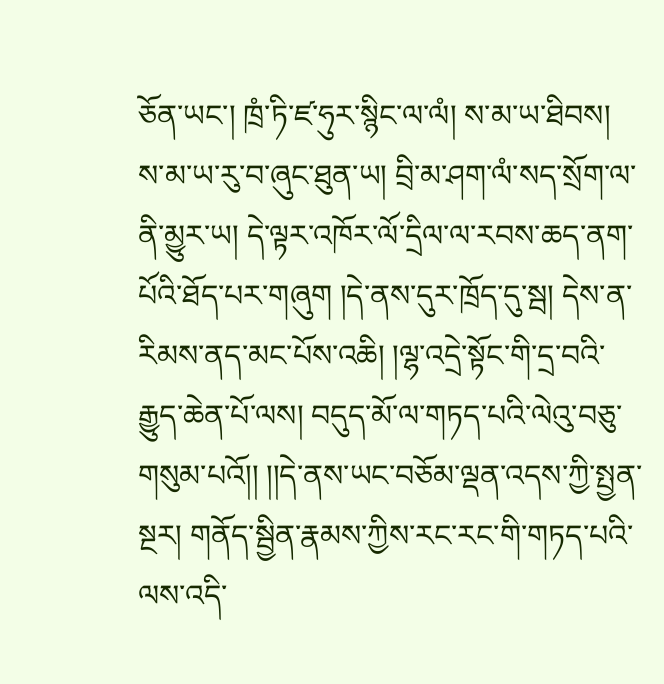ཅོན་ཡང་། ཁྲཾ་ཏི་ཛ་ཧུར་སྙིང་ལ་ལཾ། ས་མ་ཡ་ཐིབས། ས་མ་ཡ་རུ་བ་ཞུང་ཐུན་ཡ། བྲི་མ་ཤག་ལཾ་སད་སྲོག་ལ་ནི་མྱུར་ཡ། དེ་ལྟར་འཁོར་ལོ་དྲིལ་ལ་རབས་ཆད་ནག་པོའི་ཐོད་པར་གཞུག །དེ་ནས་དུར་ཁྲོད་དུ་སྦ། དེས་ན་རིམས་ནད་མང་པོས་འཆི། །ལྷ་འདྲེ་སྟོང་གི་དྲ་བའི་རྒྱུད་ཆེན་པོ་ལས། བདུད་མོ་ལ་གཏད་པའི་ལེའུ་བཅུ་གསུམ་པའོ།། །།དེ་ནས་ཡང་བཅོམ་ལྡན་འདས་ཀྱི་སྤྱན་སྔར། གནོད་སྦྱིན་རྣམས་ཀྱིས་རང་རང་གི་གཏད་པའི་ལས་འདི་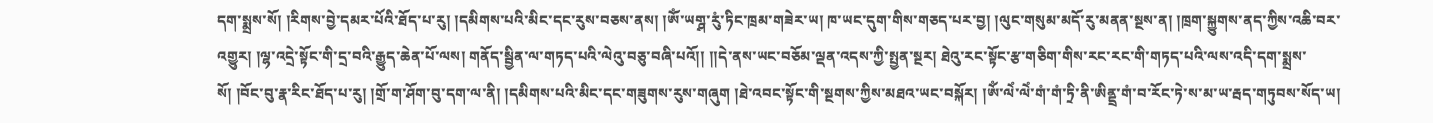དག་སྨྲས་སོ། །རིགས་བྱེ་དམར་པོའི་ཐོད་པ་རུ། །དམིགས་པའི་མིང་དང་རུས་བཅས་ནས། །ཨོཾ་ཡགྴ་རུཾ་ཏིང་ཁྲམ་གཟེར་ཡ། ཁ་ཡང་དུག་གིས་གཅད་པར་བྱ། །ལུང་གསུམ་མདོ་རུ་མནན་སྔས་ན། །ཁྲག་སྐྱུགས་ནད་ཀྱིས་འཆི་བར་འགྱུར། །ལྷ་འདྲེ་སྟོང་གི་དྲ་བའི་རྒྱུད་ཆེན་པོ་ལས། གནོད་སྦྱིན་ལ་གཏད་པའི་ལེའུ་བཅུ་བཞི་པའོ།། །།དེ་ནས་ཡང་བཅོམ་ལྡན་འདས་ཀྱི་སྤྱན་སྔར། ཐེའུ་རང་སྟོང་རྩ་གཅིག་གིས་རང་རང་གི་གཏད་པའི་ལས་འདི་དག་སྨྲས་སོ། །བོང་བུ་རྣ་རིང་ཐོད་པ་རུ། །གྲོ་ག་ཤོག་བུ་དག་ལ་ནི། །དམིགས་པའི་མིང་དང་གཟུགས་རུས་གཞུག །ཐེ་འབང་སྟོང་གི་སྔགས་ཀྱིས་མཐའ་ཡང་བསྐོར། །ཨོཾ་ལེཾ་ལེཾ་གཾ་གཾ་ཏྲི་ནི་ཨིནྡྲ་གཾ་བ་རོང་ཏེ་ས་མ་ཡ་རྦད་གཏུབས་སོད་ཡ།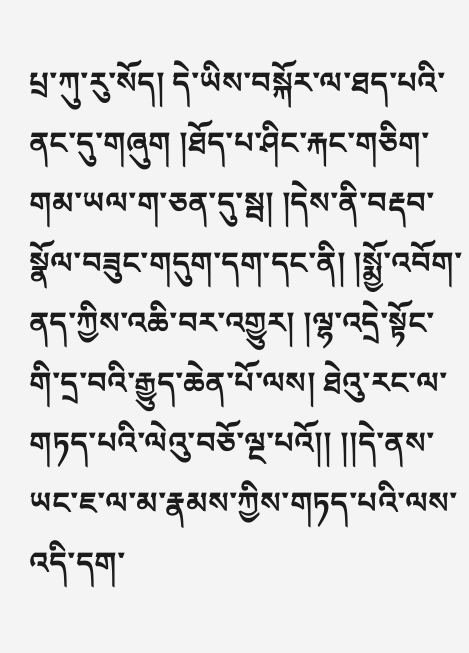པྲ་ཀུ་རུ་སོད། དེ་ཡིས་བསྐོར་ལ་ཐད་པའི་ནང་དུ་གཞུག །ཐོད་པ་ཤིང་རྐང་གཅིག་གམ་ཡལ་ག་ཅན་དུ་སྦ། །དེས་ནི་བརྡབ་སྣོལ་བཟུང་གདུག་དག་དང་ནི། །སྨྱོ་འབོག་ནད་ཀྱིས་འཆི་བར་འགྱུར། །ལྷ་འདྲེ་སྟོང་གི་དྲ་བའི་རྒྱུད་ཆེན་པོ་ལས། ཐེའུ་རང་ལ་གཏད་པའི་ལེའུ་བཅོ་ལྔ་པའོ།། །།དེ་ནས་ཡང་ཇ་ལ་མ་རྣམས་ཀྱིས་གཏད་པའི་ལས་འདི་དག་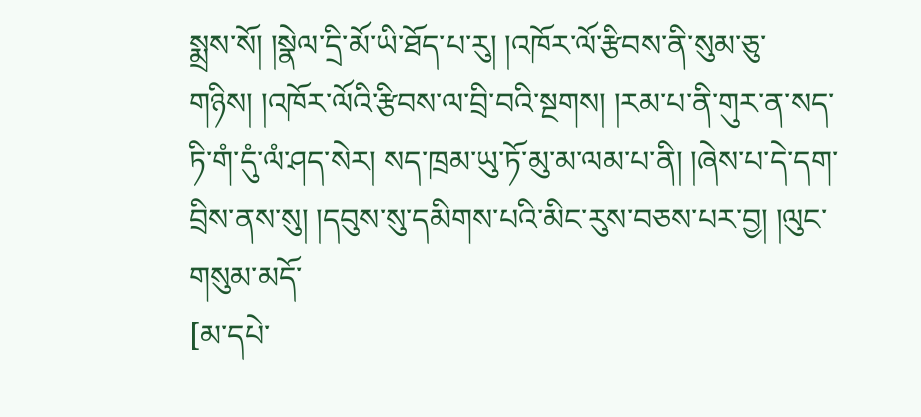སྨྲས་སོ། །སྣེལ་དྲི་མོ་ཡི་ཐོད་པ་རུ། །འཁོར་ལོ་རྩིབས་ནི་སུམ་ཅུ་གཉིས། །འཁོར་ལོའི་རྩིབས་ལ་བྲི་བའི་སྔགས། །རམ་པ་ནི་གུར་ན་སད་ཏི་གཾ་དུཾ་ལཾ་ཤད་སེར། སད་ཁྲམ་ཡུ་ཏོ་མུ་མ་ལམ་པ་ནི། །ཞེས་པ་དེ་དག་བྲིས་ནས་སུ། །དབུས་སུ་དམིགས་པའི་མིང་རུས་བཅས་པར་བྱ། །ལུང་གསུམ་མདོ་
[མ་དཔེ་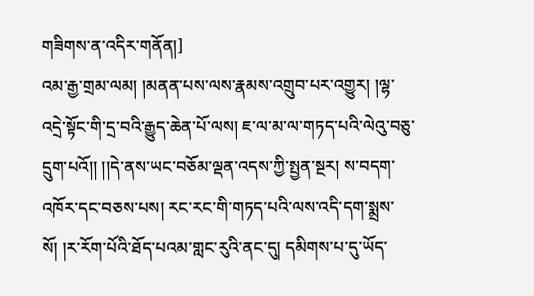གཟིགས་ན་འདིར་གནོན།]
འམ་རྒྱ་གྲམ་ལམ། །མནན་པས་ལས་རྣམས་འགྲུབ་པར་འགྱུར། །ལྷ་འདྲེ་སྟོང་གི་དྲ་བའི་རྒྱུད་ཆེན་པོ་ལས། ཇ་ལ་མ་ལ་གཏད་པའི་ལེའུ་བཅུ་དྲུག་པའོ།། །།དེ་ནས་ཡང་བཅོམ་ལྡན་འདས་ཀྱི་སྤྱན་སྔར། ས་བདག་འཁོར་དང་བཅས་པས། རང་རང་གི་གཏད་པའི་ལས་འདི་དག་སྨྲས་སོ། །ར་རོག་པོའི་ཐོད་པའམ་གླང་རུའི་ནང་དུ། དམིགས་པ་དུ་ཡོད་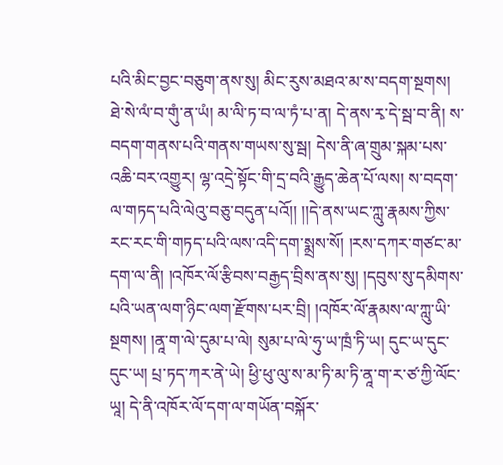པའི་མིང་བྱང་བཅུག་ནས་སུ། མིང་རུས་མཐའ་མ་ས་བདག་སྔགས། ཐེ་སེ་ལཾ་བ་གུཾ་ན་ཡཾ། མ་ལི་ཏ་བ་ལ་ཏཾ་པ་ན། དེ་ནས་རྭ་དེ་སྦ་བ་ནི། ས་བདག་གནས་པའི་གནས་གཡས་སུ་སྦ། དེས་ནི་ཞ་གྲུམ་སྐམ་པས་འཆི་བར་འགྱུར། ལྷ་འདྲེ་སྟོང་གི་དྲ་བའི་རྒྱུད་ཆེན་པོ་ལས། ས་བདག་ལ་གཏད་པའི་ལེའུ་བཅུ་བདུན་པའོ།། །།དེ་ནས་ཡང་ཀླུ་རྣམས་ཀྱིས་རང་རང་གི་གཏད་པའི་ལས་འདི་དག་སྨྲས་སོ། །རས་དཀར་གཙང་མ་དག་ལ་ནི། །འཁོར་ལོ་རྩིབས་བརྒྱད་བྲིས་ནས་སུ། །དབུས་སུ་དམིགས་པའི་ཡན་ལག་ཉིང་ལག་རྫོགས་པར་བྲི། །འཁོར་ལོ་རྣམས་ལ་ཀླུ་ཡི་སྔགས། །ནཱ་ག་ལེ་དུམ་པ་ལེ། སུམ་པ་ལེ་ཧུ་ཡ་ཁྲཾ་ཏི་ཡ། དུང་ཡ་དུང་དུང་ཡ། པྲ་ཏད་ཀར་ནེ་ཡེ། ཕྱི་ཕུ་ལུ་ས་མ་ཏི་མ་ཏི་ནཱ་ག་ར་ཙ་ཀྱི་ལོང་ཡཱ། དེ་ནི་འཁོར་ལོ་དག་ལ་གཡོན་བསྐོར་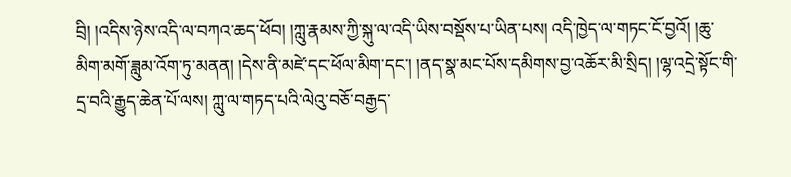བྲི། །འདིས་ཉེས་འདི་ལ་བཀའ་ཆད་ཕོབ། །ཀླུ་རྣམས་ཀྱི་སྐུ་ལ་འདི་ཡིས་བསྡོས་པ་ཡིན་པས། འདི་ཁྱེད་ལ་གཏང་ངོ་བྱའོ། །ཆུ་མིག་མགོ་ཟླུམ་འོག་ཏུ་མནན། །དེས་ནི་མཛེ་དང་ཕོལ་མིག་དང་། །ནད་སྣ་མང་པོས་དམིགས་བྱ་འཆོར་མི་སྲིད། །ལྷ་འདྲེ་སྟོང་གི་དྲ་བའི་རྒྱུད་ཆེན་པོ་ལས། ཀླུ་ལ་གཏད་པའི་ལེའུ་བཅོ་བརྒྱད་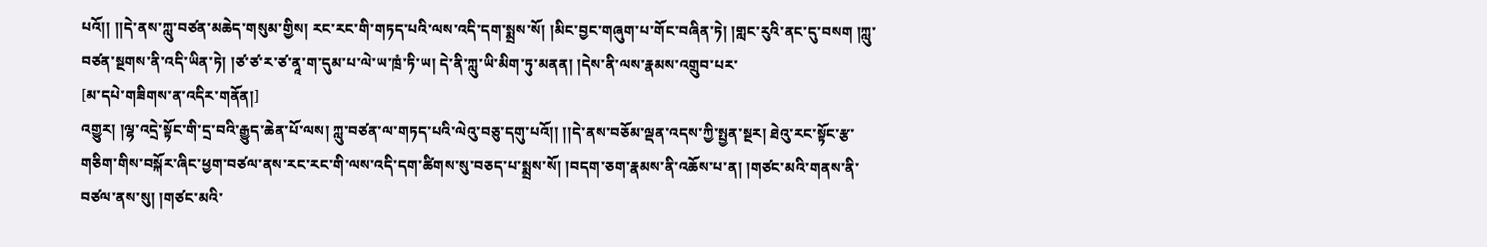པའོ།། །།དེ་ནས་ཀླུ་བཙན་མཆེད་གསུམ་གྱིས། རང་རང་གི་གཏད་པའི་ལས་འདི་དག་སྨྲས་སོ། །མིང་བྱང་གཞུག་པ་གོང་བཞིན་ཏེ། །གླང་རུའི་ནང་དུ་བསག །ཀླུ་བཙན་སྔགས་ནི་འདི་ཡིན་ཏེ། །ཙ་ཙ་ར་ཙ་ནཱ་ག་དུམ་པ་ལེ་ཡ་ཁྲཾ་ཏི་ཡ། དེ་ནི་ཀླུ་ཡི་མིག་ཏུ་མནན། །དེས་ནི་ལས་རྣམས་འགྲུབ་པར་
[མ་དཔེ་གཟིགས་ན་འདིར་གནོན།]
འགྱུར། །ལྷ་འདྲེ་སྟོང་གི་དྲ་བའི་རྒྱུད་ཆེན་པོ་ལས། ཀླུ་བཙན་ལ་གཏད་པའི་ལེའུ་བཅུ་དགུ་པའོ།། །།དེ་ནས་བཅོམ་ལྡན་འདས་ཀྱི་སྤྱན་སྔར། ཐེའུ་རང་སྟོང་རྩ་གཅིག་གིས་བསྐོར་ཞིང་ཕྱག་བཙལ་ནས་རང་རང་གི་ལས་འདི་དག་ཚིགས་སུ་བཅད་པ་སྨྲས་སོ། །བདག་ཅག་རྣམས་ནི་འཆོས་པ་ན། །གཙང་མའི་གནས་ནི་བཙལ་ནས་སུ། །གཙང་མའི་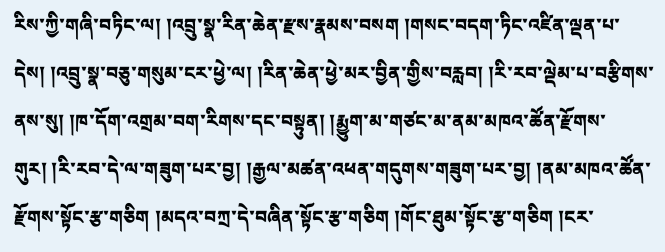རིས་ཀྱི་གཞི་བཏིང་ལ། །འབྲུ་སྣ་རིན་ཆེན་རྫས་རྣམས་བསག །གསང་བདག་ཏིང་འཛིན་ལྡན་པ་དེས། །འབྲུ་སྣ་བཅུ་གསུམ་ངར་ཕྱེ་ལ། །རིན་ཆེན་ཕྱེ་མར་བྱིན་གྱིས་བརླབ། །རི་རབ་ལྡེམ་པ་བརྩིགས་ནས་སུ། །ཁ་དོག་འགྲམ་བག་རིགས་དང་བསྟུན། །རྨྱུག་མ་གཙང་མ་ནམ་མཁའ་ཚོན་རྫོགས་གུར། །རི་རབ་དེ་ལ་གཟུག་པར་བྱ། །རྒྱལ་མཚན་འཕན་གདུགས་གཟུག་པར་བྱ། །ནམ་མཁའ་ཚོན་རྫོགས་སྟོང་རྩ་གཅིག །མདའ་བཀྲ་དེ་བཞིན་སྟོང་རྩ་གཅིག །གོང་ཐུམ་སྟོང་རྩ་གཅིག །ངར་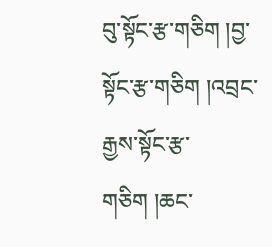བུ་སྟོང་རྩ་གཅིག །བྱ་སྟོང་རྩ་གཅིག །འབྲང་རྒྱས་སྟོང་རྩ་གཅིག །ཆང་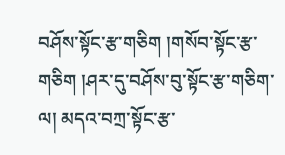བཤོས་སྟོང་རྩ་གཅིག །གསོབ་སྟོང་རྩ་གཅིག །ཤར་དུ་བཤོས་བུ་སྟོང་རྩ་གཅིག་ལ། མདའ་བཀྲ་སྟོང་རྩ་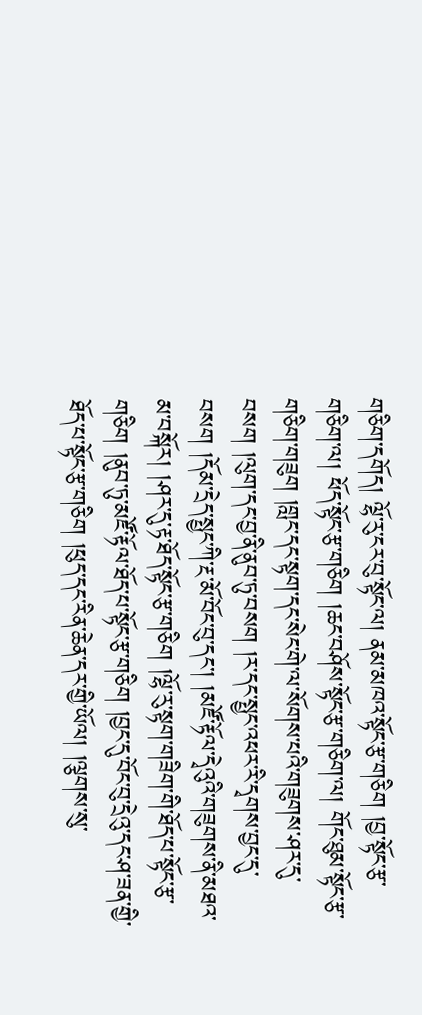གཅིག་དགོད། ལྷོ་རུ་ངར་བུ་སྟོང་ལ། ནམ་མཁའ་སྟོང་རྩ་གཅིག །བྱ་སྟོང་རྩ་གཅིག་ལ། ཕོད་སྟོང་རྩ་གཅིག །ཆང་བཤོས་སྟོང་རྩ་གཅིག་ལ། གོང་ཐུམ་སྟོང་རྩ་གཅིག་གཟུག །གླང་དང་སྟག་དང་སེང་གེ་ལ་སོགས་པའི་གཟུགས་ཤར་དུ་བསག །ལུག་དང་བྱ་ནི་ནུབ་ཏུ་བསག །ར་དང་སྤྱང་འཕར་རི་དྭགས་བྱང་དུ་བསག །དོམ་དྲེད་སྤྱང་ཀི་རྔ་མོ་བོང་བུ་དང་། །མཛོ་རྟོལ་དྭེའུའི་གཟུགས་ནི་མཐའ་མ་བསྐོར། །ཤར་དུ་རྟ་ཐོད་སྟོང་རྩ་གཅིག །ལྷོ་རུ་སྟག་གཟིག་གི་ཐོད་པ་སྟོང་རྩ་གཅིག །ནུབ་ཏུ་མཛོ་རྟོལ་ཐོད་པ་སྟོང་རྩ་གཅིག །བྱང་དུ་བོང་བུ་དྲེའུ་དང་ཤ་ཟན་གྱི་ཐོད་པ་སྟོང་རྩ་གཅིག །ཕུད་དང་རིན་ཆེན་དར་གྱི་ཡོལ། །ལྕགས་སུ་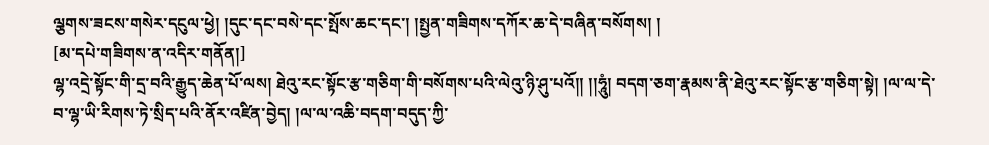ལྕགས་ཟངས་གསེར་དངུལ་ཕྱེ། །དུང་དང་བསེ་དང་སྤོས་ཆང་དང་། །སྤྱན་གཟིགས་དཀོར་ཆ་དེ་བཞིན་བསོགས། །
[མ་དཔེ་གཟིགས་ན་འདིར་གནོན།]
ལྷ་འདྲེ་སྟོང་གི་དྲ་བའི་རྒྱུད་ཆེན་པོ་ལས། ཐེའུ་རང་སྟོང་རྩ་གཅིག་གི་བསོགས་པའི་ལེའུ་ཉི་ཤུ་པའོ།། །།ཧཱུཾ། བདག་ཅག་རྣམས་ནི་ཐེའུ་རང་སྟོང་རྩ་གཅིག་སྟེ། །ལ་ལ་དེ་བ་ལྷ་ཡི་རིགས་ཏེ་སྲིད་པའི་ནོར་འཛིན་བྱེད། །ལ་ལ་འཆི་བདག་བདུད་ཀྱི་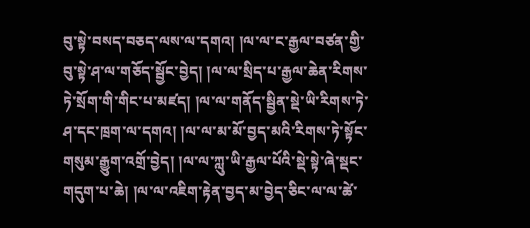བུ་སྟེ་བསད་བཅད་ལས་ལ་དགའ། །ལ་ལ་ང་རྒྱལ་བཙན་གྱི་བུ་སྟེ་ཤ་ལ་གཅོད་སྦྱོང་བྱེད། །ལ་ལ་སྲིད་པ་རྒྱལ་ཆེན་རིགས་ཏེ་སྲོག་གི་གིང་པ་མཛད། །ལ་ལ་གནོད་སྦྱིན་སྡེ་ཡི་རིགས་ཏེ་ཤ་དང་ཁྲག་ལ་དགའ། །ལ་ལ་མ་མོ་བྱད་མའི་རིགས་ཏེ་སྟོང་གསུམ་རྒྱུག་འགྲོ་བྱེད། །ལ་ལ་ཀླུ་ཡི་རྒྱལ་པོའི་སྡེ་སྟེ་ཞེ་སྡང་གདུག་པ་ཆེ། །ལ་ལ་འཇིག་རྟེན་བྱད་མ་བྱེད་ཅིང་ལ་ལ་ཚེ་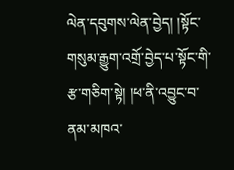ལེན་དབུགས་ལེན་བྱེད། །སྟོང་གསུམ་རྒྱུག་འགྲོ་བྱེད་པ་སྟོང་གི་རྩ་གཅིག་སྟེ། །ཕ་ནི་འབྱུང་བ་ནམ་མཁའ་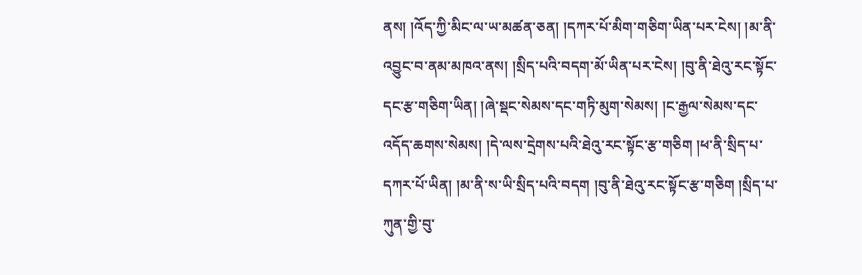ནས། །འོད་ཀྱི་མིང་ལ་ཡ་མཚན་ཅན། །དཀར་པོ་མིག་གཅིག་ཡིན་པར་ངེས། །མ་ནི་འབྱུང་བ་ནམ་མཁའ་ནས། །སྲིད་པའི་བདག་མོ་ཡིན་པར་ངེས། །བུ་ནི་ཐེའུ་རང་སྟོང་དང་རྩ་གཅིག་ཡིན། །ཞེ་སྡང་སེམས་དང་གཏི་མུག་སེམས། །ང་རྒྱལ་སེམས་དང་འདོད་ཆགས་སེམས། །དེ་ལས་དྲེགས་པའི་ཐེའུ་རང་སྟོང་རྩ་གཅིག །ཕ་ནི་སྲིད་པ་དཀར་པོ་ཡིན། །མ་ནི་ས་ཡི་སྲིད་པའི་བདག །བུ་ནི་ཐེའུ་རང་སྟོང་རྩ་གཅིག །སྲིད་པ་ཀུན་གྱི་བུ་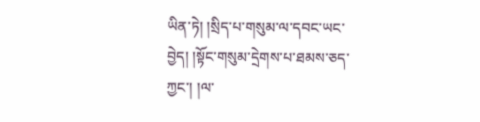ཡིན་ཏེ། །སྲིད་པ་གསུམ་ལ་དབང་ཡང་བྱེད། །སྟོང་གསུམ་དྲེགས་པ་ཐམས་ཅད་ཀྱང་། །ལ་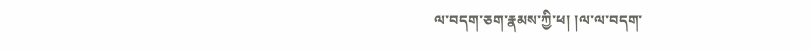ལ་བདག་ཅག་རྣམས་ཀྱི་ཕ། །ལ་ལ་བདག་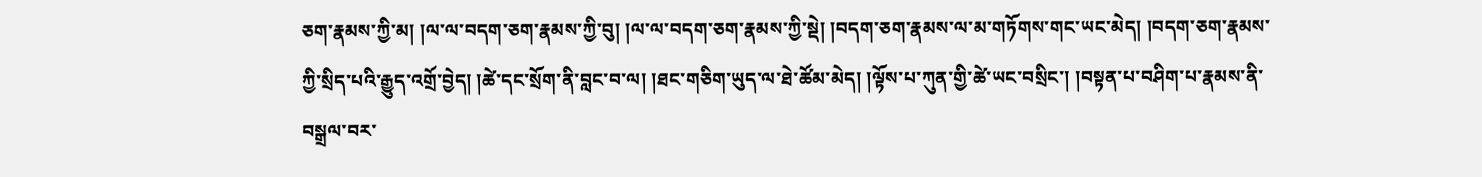ཅག་རྣམས་ཀྱི་མ། །ལ་ལ་བདག་ཅག་རྣམས་ཀྱི་བུ། །ལ་ལ་བདག་ཅག་རྣམས་ཀྱི་སྡེ། །བདག་ཅག་རྣམས་ལ་མ་གཏོགས་གང་ཡང་མེད། །བདག་ཅག་རྣམས་ཀྱི་སྲིད་པའི་རྒྱུད་འགྲོ་བྱེད། །ཚེ་དང་སྲོག་ནི་བླང་བ་ལ། །ཐང་གཅིག་ཡུད་ལ་ཐེ་ཚོམ་མེད། །ལྟོས་པ་ཀུན་གྱི་ཚེ་ཡང་བསྲིང་། །བསྟན་པ་བཤིག་པ་རྣམས་ནི་བསྒྲལ་བར་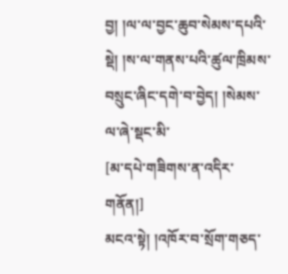བྱ། །ལ་ལ་བྱང་ཆུབ་སེམས་དཔའི་སྡེ། །ས་ལ་གནས་པའི་ཚུལ་ཁྲིམས་བསྲུང་ཞིང་དགེ་བ་བྱེད། །སེམས་ལ་ཞེ་སྡང་མི་
[མ་དཔེ་གཟིགས་ན་འདིར་གནོན།]
མངའ་སྟེ། །འཁོར་བ་སྲོག་གཅད་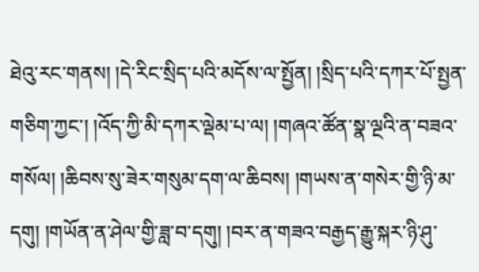ཐེའུ་རང་གནས། །དེ་རིང་སྲིད་པའི་མདོས་ལ་སྤྱོན། །སྲིད་པའི་དཀར་པོ་སྤྱན་གཅིག་ཀྱང་། །འོད་ཀྱི་མི་དཀར་ལྡེམ་པ་ལ། །གཞའ་ཚོན་སྣ་ལྔའི་ན་བཟའ་གསོལ། །ཆིབས་སུ་ཟེར་གསུམ་དག་ལ་ཆིབས། །གཡས་ན་གསེར་གྱི་ཉི་མ་དགུ། །གཡོན་ན་ཤེལ་གྱི་ཟླ་བ་དགུ། །བར་ན་གཟའ་བརྒྱད་རྒྱུ་སྐར་ཉི་ཤུ་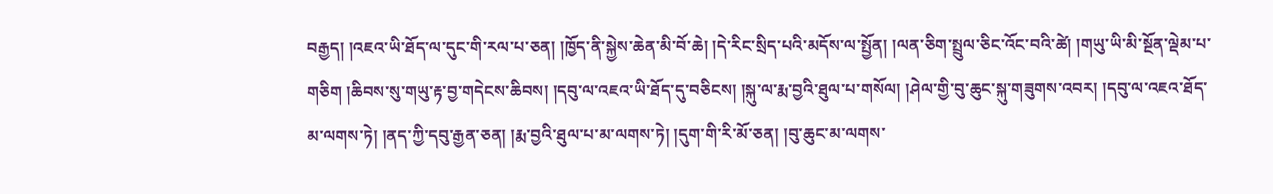བརྒྱད། །འཇའ་ཡི་ཐོད་ལ་དུང་གི་རལ་པ་ཅན། །ཁྱོད་ནི་སྐྱེས་ཆེན་མི་བོ་ཆེ། །དེ་རིང་སྲིད་པའི་མདོས་ལ་སྤྱོན། །ལན་ཅིག་སྤྲུལ་ཅིང་འོང་བའི་ཚེ། །གཡུ་ཡི་མི་སྔོན་ལྡེམ་པ་གཅིག །ཆིབས་སུ་གཡུ་རྟ་བྱ་གདེངས་ཆིབས། །དབུ་ལ་འཇའ་ཡི་ཐོད་དུ་བཅིངས། །སྐུ་ལ་རྨ་བྱའི་ཐུལ་པ་གསོལ། །ཤེལ་གྱི་བུ་ཆུང་སྐུ་གཟུགས་འབར། །དབུ་ལ་འཇའ་ཐོད་མ་ལགས་ཏེ། །ནད་ཀྱི་དབུ་རྒྱན་ཅན། །རྨ་བྱའི་ཐུལ་པ་མ་ལགས་ཏེ། །དུག་གི་རི་མོ་ཅན། །བུ་ཆུང་མ་ལགས་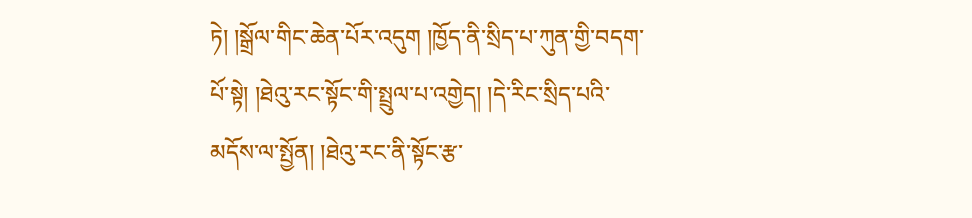ཏེ། །སྒྲོལ་གིང་ཆེན་པོར་འདུག །ཁྱོད་ནི་སྲིད་པ་ཀུན་གྱི་བདག་པོ་སྟེ། །ཐེའུ་རང་སྟོང་གི་སྤྲུལ་པ་འགྱེད། །དེ་རིང་སྲིད་པའི་མདོས་ལ་སྤྱོན། །ཐེའུ་རང་ནི་སྟོང་རྩ་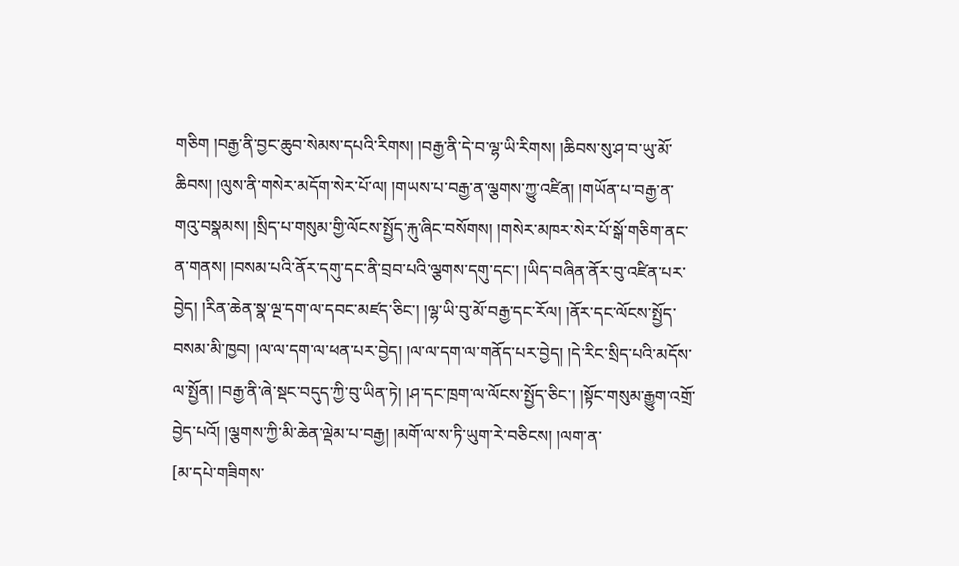གཅིག །བརྒྱ་ནི་བྱང་ཆུབ་སེམས་དཔའི་རིགས། །བརྒྱ་ནི་དེ་བ་ལྷ་ཡི་རིགས། །ཆིབས་སུ་ཤ་བ་ཡུ་མོ་ཆིབས། །ལུས་ནི་གསེར་མདོག་སེར་པོ་ལ། །གཡས་པ་བརྒྱ་ན་ལྕགས་ཀྱུ་འཛིན། །གཡོན་པ་བརྒྱ་ན་གའུ་བསྣམས། །སྲིད་པ་གསུམ་གྱི་ལོངས་སྤྱོད་རྐུ་ཞིང་བསོགས། །གསེར་མཁར་སེར་པོ་སྒོ་གཅིག་ནང་ན་གནས། །བསམ་པའི་ནོར་དགུ་དང་ནི་བྲབ་པའི་ལྕགས་དགུ་དང་། །ཡིད་བཞིན་ནོར་བུ་འཛིན་པར་བྱེད། །རིན་ཆེན་སྣ་ལྔ་དག་ལ་དབང་མཛད་ཅིང་། །ལྷ་ཡི་བུ་མོ་བརྒྱ་དང་རོལ། །ནོར་དང་ལོངས་སྤྱོད་བསམ་མི་ཁྱབ། །ལ་ལ་དག་ལ་ཕན་པར་བྱེད། །ལ་ལ་དག་ལ་གནོད་པར་བྱེད། །དེ་རིང་སྲིད་པའི་མདོས་ལ་སྤྱོན། །བརྒྱ་ནི་ཞེ་སྡང་བདུད་ཀྱི་བུ་ཡིན་ཏེ། །ཤ་དང་ཁྲག་ལ་ལོངས་སྤྱོད་ཅིང་། །སྟོང་གསུམ་རྒྱུག་འགྲོ་བྱེད་པའོ། །ལྕགས་ཀྱི་མི་ཆེན་ལྡེམ་པ་བརྒྱ། །མགོ་ལ་ས་ཏི་ཡུག་རེ་བཅིངས། །ལག་ན་
[མ་དཔེ་གཟིགས་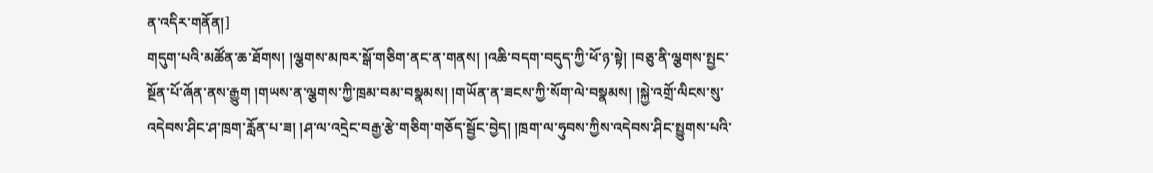ན་འདིར་གནོན།]
གདུག་པའི་མཚོན་ཆ་ཐོགས། །ལྕགས་མཁར་སྒོ་གཅིག་ནང་ན་གནས། །འཆི་བདག་བདུད་ཀྱི་ཕོ་ཉ་སྟེ། །བཅུ་ནི་ལྕགས་སྤྱང་སྔོན་པོ་ཞོན་ནས་རྒྱུག །གཡས་ན་ལྕགས་ཀྱི་ཁྲམ་བམ་བསྣམས། །གཡོན་ན་ཟངས་ཀྱི་སོག་ལེ་བསྣམས། །སྐྱེ་འགྲོ་ལིངས་སུ་འདེབས་ཤིང་ཤ་ཁྲག་རློན་པ་ཟ། །ཤ་ལ་འདྲེང་བརྒྱ་རྩེ་གཅིག་གཅོད་སྦྱོང་བྱེད། །ཁྲག་ལ་ཧུབས་ཀྱིས་འདེབས་ཤིང་སྤྱུགས་པའི་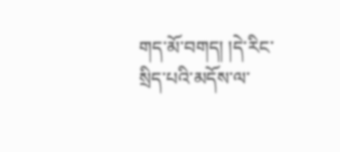གད་མོ་བགད། །དེ་རིང་སྲིད་པའི་མདོས་ལ་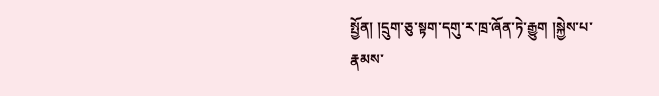སྤྱོན། །དྲུག་ཅུ་སྟག་དགུ་ར་ཁྲ་ཞོན་ཏེ་རྒྱུག །སྐྱེས་པ་རྣམས་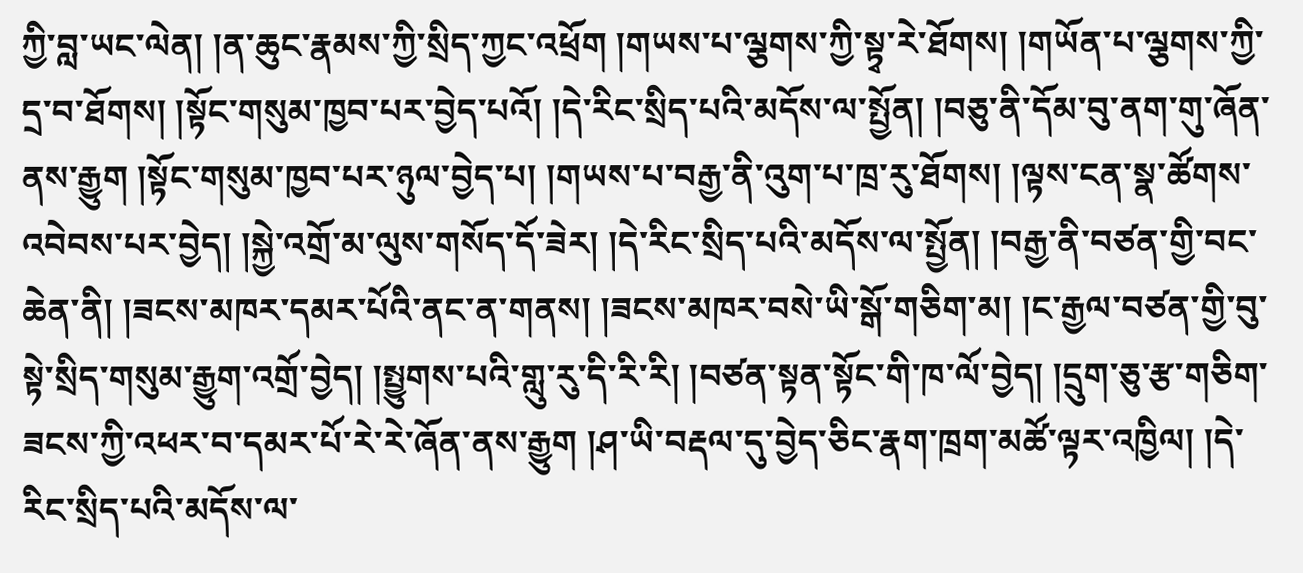ཀྱི་བླ་ཡང་ལེན། །ན་ཆུང་རྣམས་ཀྱི་སྲིད་ཀྱང་འཕྲོག །གཡས་པ་ལྕགས་ཀྱི་སྟྭ་རེ་ཐོགས། །གཡོན་པ་ལྕགས་ཀྱི་དྲ་བ་ཐོགས། །སྟོང་གསུམ་ཁྱབ་པར་བྱེད་པའོ། །དེ་རིང་སྲིད་པའི་མདོས་ལ་སྤྱོན། །བཅུ་ནི་དོམ་བུ་ནག་གུ་ཞོན་ནས་རྒྱུག །སྟོང་གསུམ་ཁྱབ་པར་ཉུལ་བྱེད་པ། །གཡས་པ་བརྒྱ་ནི་འུག་པ་ཁྲ་རུ་ཐོགས། །ལྟས་ངན་སྣ་ཚོགས་འབེབས་པར་བྱེད། །སྐྱེ་འགྲོ་མ་ལུས་གསོད་དོ་ཟེར། །དེ་རིང་སྲིད་པའི་མདོས་ལ་སྤྱོན། །བརྒྱ་ནི་བཙན་གྱི་བང་ཆེན་ནི། །ཟངས་མཁར་དམར་པོའི་ནང་ན་གནས། །ཟངས་མཁར་བསེ་ཡི་སྒོ་གཅིག་མ། །ང་རྒྱལ་བཙན་གྱི་བུ་སྟེ་སྲིད་གསུམ་རྒྱུག་འགྲོ་བྱེད། །སྤྱུགས་པའི་གླུ་རུ་དི་རི་རི། །བཙན་སྟན་སྟོང་གི་ཁ་ལོ་བྱེད། །དྲུག་ཅུ་རྩ་གཅིག་ཟངས་ཀྱི་འཕར་བ་དམར་པོ་རེ་རེ་ཞོན་ནས་རྒྱུག །ཤ་ཡི་བརྡལ་དུ་བྱེད་ཅིང་རྣག་ཁྲག་མཚོ་ལྟར་འཁྱིལ། །དེ་རིང་སྲིད་པའི་མདོས་ལ་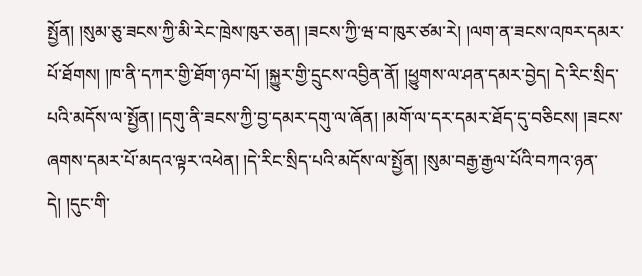སྤྱོན། །སུམ་ཅུ་ཟངས་ཀྱི་མི་རེང་ཁྲེས་ཁུར་ཅན། །ཟངས་ཀྱི་ཝ་བ་ཁུར་ཙམ་རེ། །ལག་ན་ཟངས་འཁར་དམར་པོ་ཐོགས། །ཁ་ནི་དཀར་གྱི་ཐོག་ཉབ་པོ། །སྐྱུར་གྱི་དྲུངས་འབྱིན་ནོ། །ཕྱུགས་ལ་ཤན་དམར་བྱེད། དེ་རིང་སྲིད་པའི་མདོས་ལ་སྤྱོན། །དགུ་ནི་ཟངས་ཀྱི་བྱ་དམར་དགུ་ལ་ཞོན། །མགོ་ལ་དར་དམར་ཐོད་དུ་བཅིངས། །ཟངས་ཞགས་དམར་པོ་མདའ་ལྟར་འཕེན། །དེ་རིང་སྲིད་པའི་མདོས་ལ་སྤྱོན། །སུམ་བརྒྱ་རྒྱལ་པོའི་བཀའ་ཉན་དེ། །དུང་གི་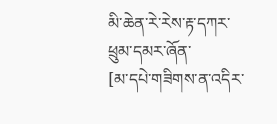མི་ཆེན་རེ་རེས་རྟ་དཀར་ཕྲུམ་དམར་ཞོན་
[མ་དཔེ་གཟིགས་ན་འདིར་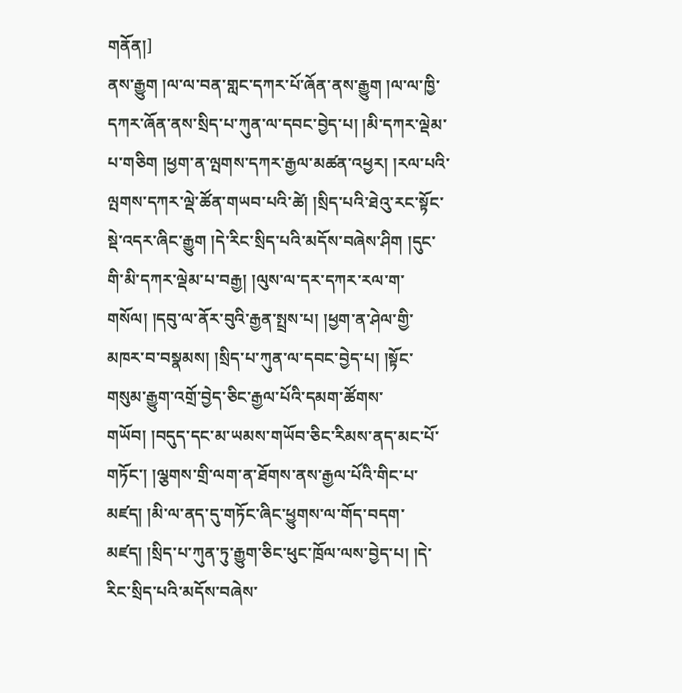གནོན།]
ནས་རྒྱུག །ལ་ལ་བན་གླང་དཀར་པོ་ཞོན་ནས་རྒྱུག །ལ་ལ་ཁྱི་དཀར་ཞོན་ནས་སྲིད་པ་ཀུན་ལ་དབང་བྱེད་པ། །མི་དཀར་ལྡེམ་པ་གཅིག །ཕྱག་ན་ལྤགས་དཀར་རྒྱལ་མཚན་འཕྱར། །རལ་པའི་ལྤགས་དཀར་ལྡེ་ཚོན་གཡབ་པའི་ཚེ། །སྲིད་པའི་ཐེའུ་རང་སྟོང་སྡེ་འདར་ཞིང་རྒྱུག །དེ་རིང་སྲིད་པའི་མདོས་བཞེས་ཤིག །དུང་གི་མི་དཀར་ལྡེམ་པ་བརྒྱ། །ལུས་ལ་དར་དཀར་རལ་ག་གསོལ། །དབུ་ལ་ནོར་བུའི་རྒྱན་སྤྲས་པ། །ཕྱག་ན་ཤེལ་གྱི་མཁར་བ་བསྣམས། །སྲིད་པ་ཀུན་ལ་དབང་བྱེད་པ། །སྟོང་གསུམ་རྒྱུག་འགྲོ་བྱེད་ཅིང་རྒྱལ་པོའི་དམག་ཚོགས་གཡོབ། །བདུད་དང་མ་ཡམས་གཡོབ་ཅིང་རིམས་ནད་མང་པོ་གཏོང་། །ལྕགས་གྲི་ལག་ན་ཐོགས་ནས་རྒྱལ་པོའི་གིང་པ་མཛད། །མི་ལ་ནད་དུ་གཏོང་ཞིང་ཕྱུགས་ལ་གོད་བདག་མཛད། །སྲིད་པ་ཀུན་ཏུ་རྒྱུག་ཅིང་ཕུང་ཁྲོལ་ལས་བྱེད་པ། །དེ་རིང་སྲིད་པའི་མདོས་བཞེས་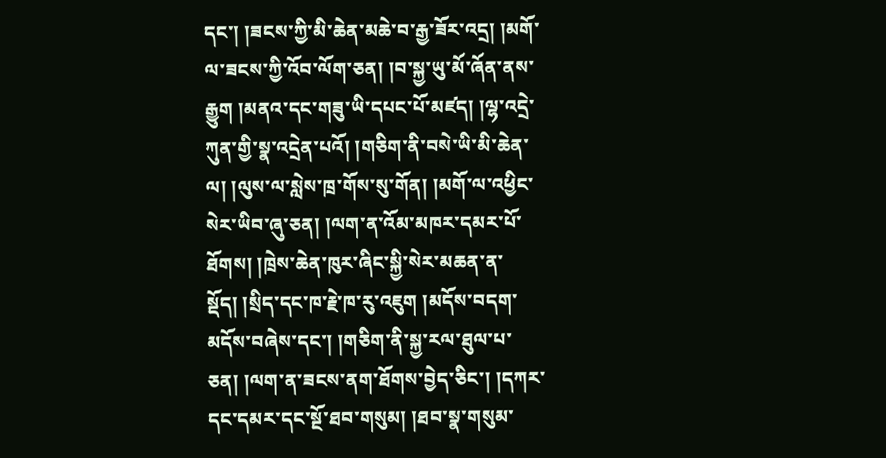དང་། །ཟངས་ཀྱི་མི་ཆེན་མཆེ་བ་རྒྱ་ཟོར་འདྲ། །མགོ་ལ་ཟངས་ཀྱི་འོབ་ལོག་ཅན། །བ་སྐྱ་ཡུ་མོ་ཞོན་ནས་རྒྱུག །མནའ་དང་གཟུ་ཡི་དཔང་པོ་མཛད། །ལྷ་འདྲེ་ཀུན་གྱི་སྣ་འདྲེན་པའོ། །གཅིག་ནི་བསེ་ཡི་མི་ཆེན་ལ། །ལུས་ལ་སླེས་ཁྲ་གོས་སུ་གོན། །མགོ་ལ་འཕྱིང་སེར་ཡིབ་ཞུ་ཅན། །ལག་ན་འོམ་མཁར་དམར་པོ་ཐོགས། །ཁྲེས་ཆེན་ཁུར་ཞིང་སྐྱི་སེར་མཆན་ན་སྡོད། །སྲིད་དང་ཁ་རྗེ་ཁ་རུ་འཇུག །མདོས་བདག་མདོས་བཞེས་དང་། །གཅིག་ནི་སྐྱ་རལ་ཐུལ་པ་ཅན། །ལག་ན་ཟངས་ནག་ཐོགས་བྱེད་ཅིང་། །དཀར་དང་དམར་དང་སྔོ་ཐབ་གསུམ། །ཐབ་སྣ་གསུམ་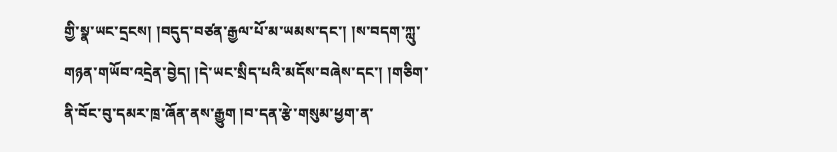གྱི་སྣ་ཡང་དྲངས། །བདུད་བཙན་རྒྱལ་པོ་མ་ཡམས་དང་། །ས་བདག་ཀླུ་གཉན་གཡོབ་འདྲེན་བྱེད། །དེ་ཡང་སྲིད་པའི་མདོས་བཞེས་དང་། །གཅིག་ནི་བོང་བུ་དམར་ཁྲ་ཞོན་ནས་རྒྱུག །བ་དན་རྩེ་གསུམ་ཕྱག་ན་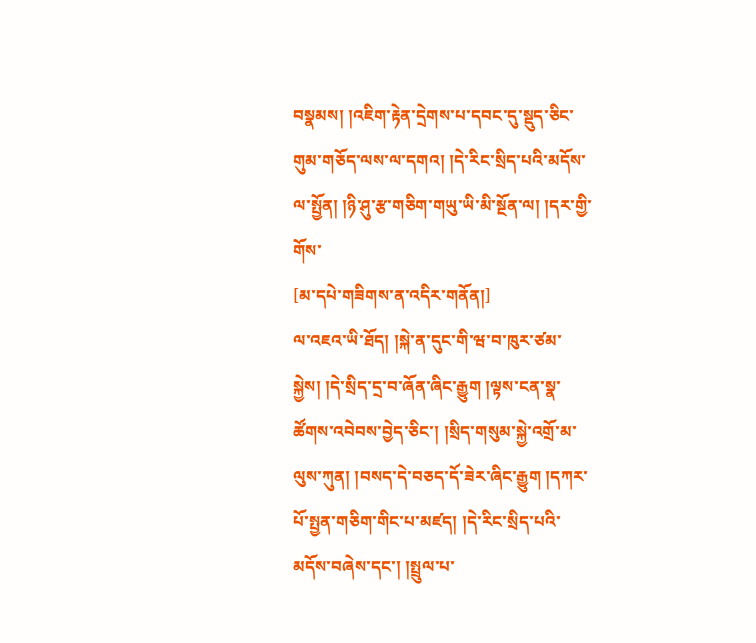བསྣམས། །འཇིག་རྟེན་དྲེགས་པ་དབང་དུ་སྡུད་ཅིང་གུམ་གཅོད་ལས་ལ་དགའ། །དེ་རིང་སྲིད་པའི་མདོས་ལ་སྤྱོན། །ཉི་ཤུ་རྩ་གཅིག་གཡུ་ཡི་མི་སྔོན་ལ། །དར་གྱི་གོས་
[མ་དཔེ་གཟིགས་ན་འདིར་གནོན།]
ལ་འཇའ་ཡི་ཐོད། །སྐེ་ན་དུང་གི་ཝ་བ་ཁུར་ཙམ་སྐྱེས། །དེ་སྲིད་དྲ་བ་ཞོན་ཞིང་རྒྱུག །ལྟས་ངན་སྣ་ཚོགས་འབེབས་བྱེད་ཅིང་། །སྲིད་གསུམ་སྐྱེ་འགྲོ་མ་ལུས་ཀུན། །བསད་དེ་བཅད་དོ་ཟེར་ཞིང་རྒྱུག །དཀར་པོ་སྤྱན་གཅིག་གིང་པ་མཛད། །དེ་རིང་སྲིད་པའི་མདོས་བཞེས་དང་། །སྤྲུལ་པ་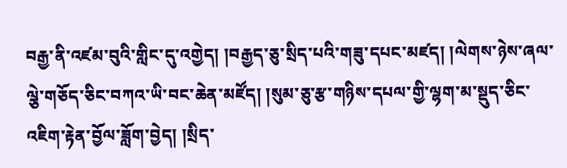བརྒྱ་ནི་འཛམ་བུའི་གླིང་དུ་འགྱེད། །བརྒྱད་ཅུ་སྲིད་པའི་གཟུ་དཔང་མཛད། །ལེགས་ཉེས་ཞལ་ལྕེ་གཅོད་ཅིང་བཀའ་ཡི་བང་ཆེན་མཛོད། །སུམ་ཅུ་རྩ་གཉིས་དཔལ་གྱི་ལྷག་མ་སྡུད་ཅིང་འཇིག་རྟེན་བྱོལ་ཟློག་བྱེད། །སྲིད་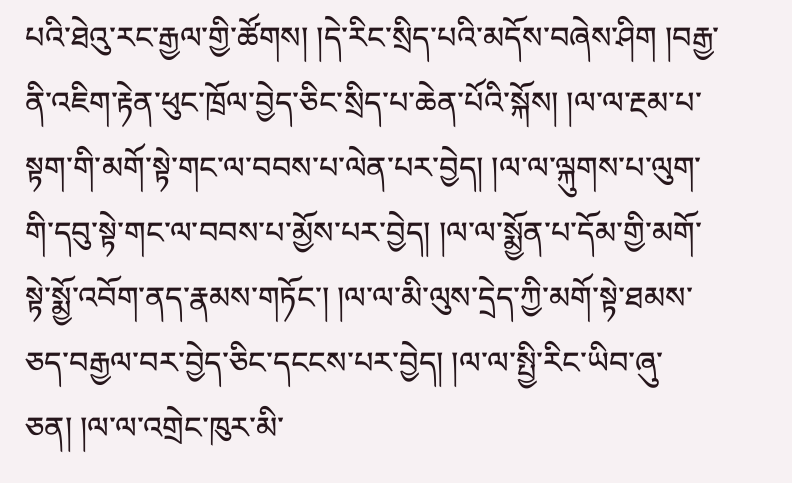པའི་ཐེའུ་རང་རྒྱལ་གྱི་ཚོགས། །དེ་རིང་སྲིད་པའི་མདོས་བཞེས་ཤིག །བརྒྱ་ནི་འཇིག་རྟེན་ཕུང་ཁྲོལ་བྱེད་ཅིང་སྲིད་པ་ཆེན་པོའི་སྐོས། །ལ་ལ་རྔམ་པ་སྟག་གི་མགོ་སྟེ་གང་ལ་བབས་པ་ལེན་པར་བྱེད། །ལ་ལ་ལྐུགས་པ་ལུག་གི་དབུ་སྟེ་གང་ལ་བབས་པ་མྱོས་པར་བྱེད། །ལ་ལ་སྨྱོན་པ་དོམ་གྱི་མགོ་སྟེ་སྨྱོ་འབོག་ནད་རྣམས་གཏོང་། །ལ་ལ་མི་ལུས་དྲེད་ཀྱི་མགོ་སྟེ་ཐམས་ཅད་བརྒྱལ་བར་བྱེད་ཅིང་དངངས་པར་བྱེད། །ལ་ལ་སྤྱི་རིང་ཡིབ་ཞུ་ཅན། །ལ་ལ་འགྲེང་ཁུར་མི་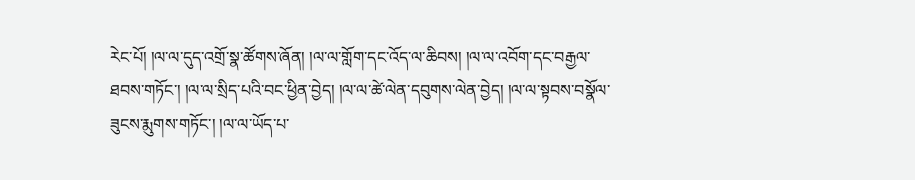རེང་པོ། །ལ་ལ་དུད་འགྲོ་སྣ་ཚོགས་ཞོན། །ལ་ལ་གློག་དང་འོད་ལ་ཆིབས། །ལ་ལ་འབོག་དང་བརྒྱལ་ཐབས་གཏོང་། །ལ་ལ་སྲིད་པའི་བང་ཕྱིན་བྱེད། །ལ་ལ་ཚེ་ལེན་དབུགས་ལེན་བྱེད། །ལ་ལ་སྟབས་བསྣོལ་ཟུངས་རྨུགས་གཏོང་། །ལ་ལ་ཡོད་པ་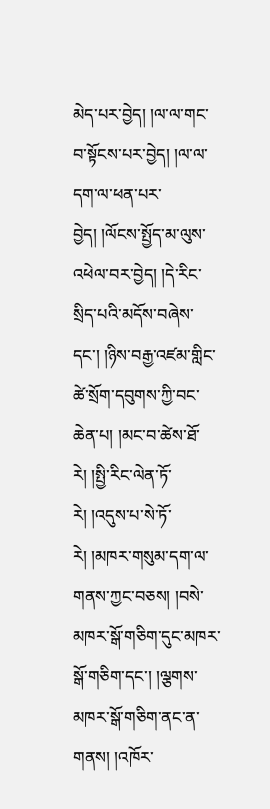མེད་པར་བྱེད། །ལ་ལ་གང་བ་སྟོངས་པར་བྱེད། །ལ་ལ་དག་ལ་ཕན་པར་བྱེད། །ལོངས་སྤྱོད་མ་ལུས་འཕེལ་བར་བྱེད། །དེ་རིང་སྲིད་པའི་མདོས་བཞེས་དང་། །ཉིས་བརྒྱ་འཛམ་གླིང་ཚེ་སྲོག་དབུགས་ཀྱི་བང་ཆེན་པ། །མང་བ་ཚེས་ཐོ་རེ། །སྤྱི་རིང་ལེན་ཏོ་རེ། །འདུས་པ་སེ་ཏོ་རེ། །མཁར་གསུམ་དག་ལ་གནས་ཀྱང་བཅས། །བསེ་མཁར་སྒོ་གཅིག་དུང་མཁར་སྒོ་གཅིག་དང་། །ལྕགས་མཁར་སྒོ་གཅིག་ནང་ན་གནས། །འཁོར་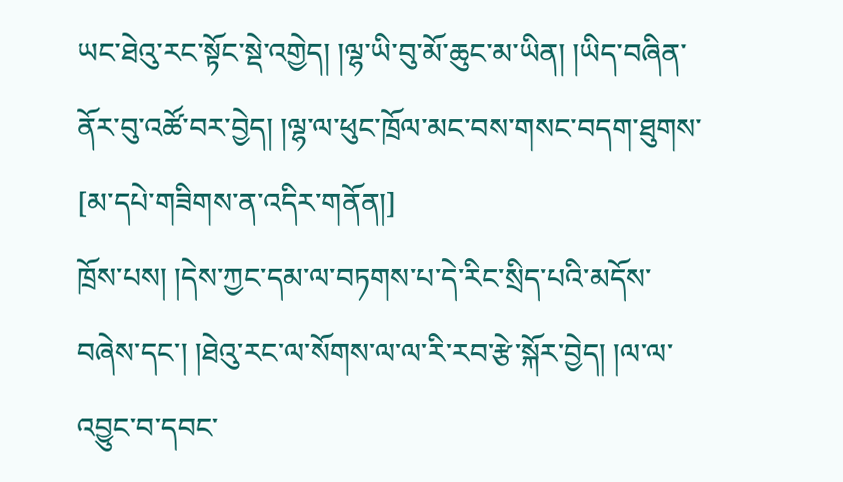ཡང་ཐེའུ་རང་སྟོང་སྡེ་འགྱེད། །ལྷ་ཡི་བུ་མོ་ཆུང་མ་ཡིན། །ཡིད་བཞིན་ནོར་བུ་འཚོ་བར་བྱེད། །ལྷ་ལ་ཕུང་ཁྲོལ་མང་བས་གསང་བདག་ཐུགས་
[མ་དཔེ་གཟིགས་ན་འདིར་གནོན།]
ཁྲོས་པས། །དེས་ཀྱང་དམ་ལ་བཏགས་པ་དེ་རིང་སྲིད་པའི་མདོས་བཞེས་དང་། །ཐེའུ་རང་ལ་སོགས་ལ་ལ་རི་རབ་རྩེ་སྐོར་བྱེད། །ལ་ལ་འབྱུང་བ་དབང་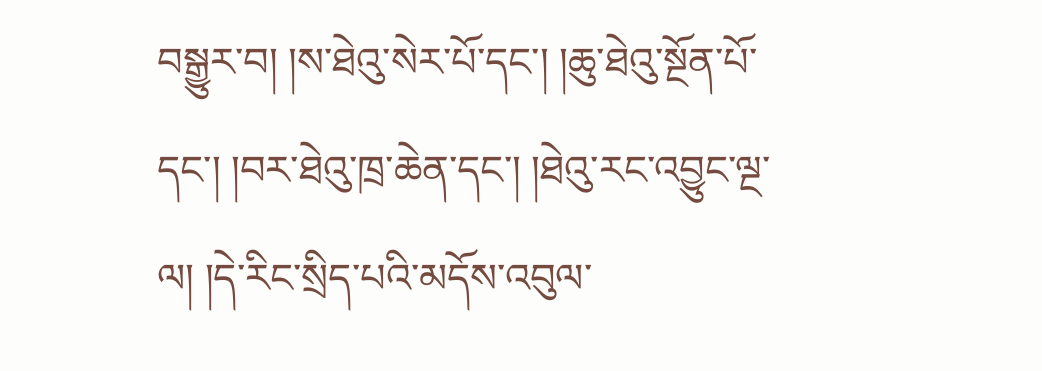བསྒྱུར་བ། །ས་ཐེའུ་སེར་པོ་དང་། །ཆུ་ཐེའུ་སྔོན་པོ་དང་། །བར་ཐེའུ་ཁྲ་ཆེན་དང་། །ཐེའུ་རང་འབྱུང་ལྔ་ལ། །དེ་རིང་སྲིད་པའི་མདོས་འབུལ་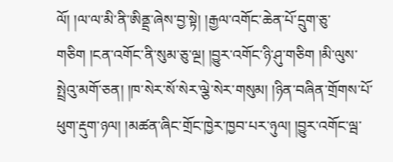ལོ། །ལ་ལ་མི་ནི་ཨིནྡྲ་ཞེས་བྱ་སྟེ། །རྒྱལ་འགོང་ཆེན་པོ་དྲུག་ཅུ་གཅིག །ངན་འགོང་ནི་སུམ་ཅུ་ལྔ། །བྱུར་འགོང་ཉི་ཤུ་གཅིག །མི་ལུས་སྤྲེའུ་མགོ་ཅན། །ཁ་སེར་སོ་སེར་ལྕེ་སེར་གསུམ། །ཉིན་བཞིན་གྲོགས་པོ་ཕུག་རྡུག་ཉལ། །མཚན་ཞིང་གྲོང་ཁྱེར་ཁྱབ་པར་ཉུལ། །བྱུར་འགོང་ལྦ་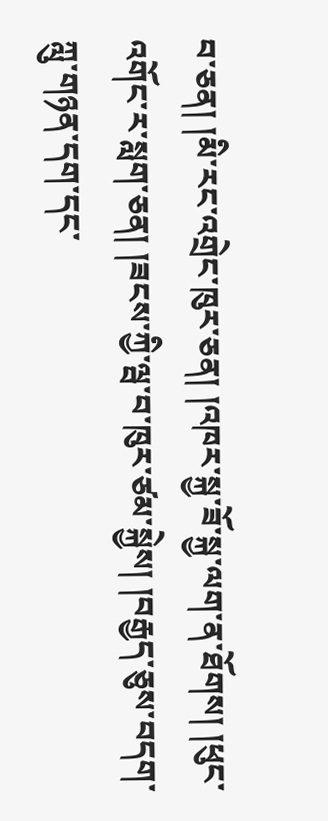བ་ཅན། །མི་རང་འགྲེང་ཁུར་ཅན། །འཁར་སྐྱ་ཟོ་སྐྱ་ལག་ན་ཐོགས། །ཕུང་འགོང་ར་སླག་ཅན། །ཟངས་ཀྱི་ལྦ་བ་ཁུར་ཙམ་སྐྱེས། །བརྒྱད་ཅུས་བདག་ཀླུ་གཉན་དག་དང་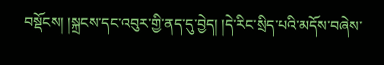བསྡོངས། །སྐྲངས་དང་འབུར་གྱི་ནད་དུ་བྱེད། །དེ་རིང་སྲིད་པའི་མདོས་བཞེས་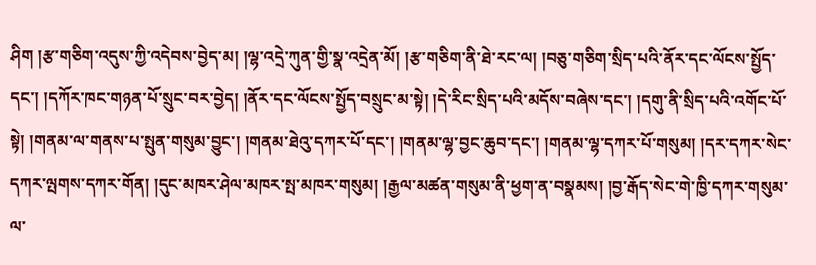ཤིག །རྩ་གཅིག་འདུས་ཀྱི་འདེབས་བྱེད་མ། །ལྷ་འདྲེ་ཀུན་གྱི་སྣ་འདྲེན་མོ། །རྩ་གཅིག་ནི་ཐེ་རང་ལ། །བཅུ་གཅིག་སྲིད་པའི་ནོར་དང་ལོངས་སྤྱོད་དང་། །དཀོར་ཁང་གཉན་པོ་སྲུང་བར་བྱེད། །ནོར་དང་ལོངས་སྤྱོད་བསྲུང་མ་སྟེ། །དེ་རིང་སྲིད་པའི་མདོས་བཞེས་དང་། །དགུ་ནི་སྲིད་པའི་འགོང་པོ་སྟེ། །གནམ་ལ་གནས་པ་སྤུན་གསུམ་བྱུང་། །གནམ་ཐེའུ་དཀར་པོ་དང་། །གནམ་ལྷ་བྱང་ཆུབ་དང་། །གནམ་ལྷ་དཀར་པོ་གསུམ། །དར་དཀར་སེང་དཀར་ལྤགས་དཀར་གོན། །དུང་མཁར་ཤེལ་མཁར་སྤ་མཁར་གསུམ། །རྒྱལ་མཚན་གསུམ་ནི་ཕྱག་ན་བསྣམས། །བྱ་རྒོད་སེང་གེ་ཁྱི་དཀར་གསུམ་ལ་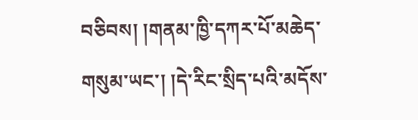བཅིབས། །གནམ་ཁྱི་དཀར་པོ་མཆེད་གསུམ་ཡང་། །དེ་རིང་སྲིད་པའི་མདོས་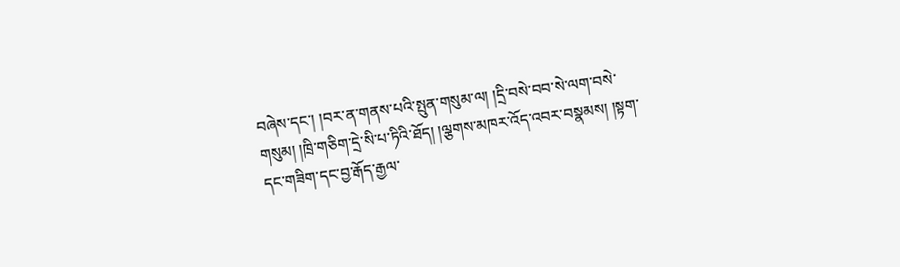བཞེས་དང་། །བར་ན་གནས་པའི་སྤུན་གསུམ་ལ། །དྲི་བསེ་བབ་སེ་ལག་བསེ་གསུམ། །ཁྲི་གཅིག་དྲེ་སི་པ་ཏིའི་ཐོད། །ལྕགས་མཁར་འོད་འབར་བསྣམས། །སྟག་དང་གཟིག་དང་བྱ་རྒོད་རྒྱལ་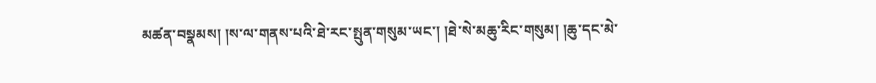མཚན་བསྣམས། །ས་ལ་གནས་པའི་ཐེ་རང་སྤུན་གསུམ་ཡང་། །ཐེ་སེ་མཆུ་རིང་གསུམ། །ཆུ་དང་མེ་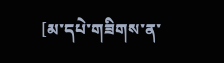[མ་དཔེ་གཟིགས་ན་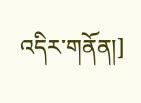འདིར་གནོན།]